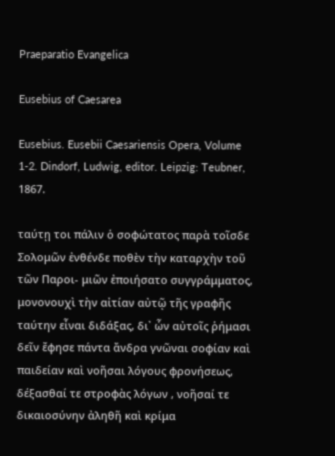Praeparatio Evangelica

Eusebius of Caesarea

Eusebius. Eusebii Caesariensis Opera, Volume 1-2. Dindorf, Ludwig, editor. Leipzig: Teubner, 1867.

ταύτῃ τοι πάλιν ὁ σοφώτατος παρὰ τοῖσδε Σολομῶν ἐνθένδε ποθὲν τὴν καταρχὴν τοῦ τῶν Παροι- μιῶν ἐποιήσατο συγγράμματος, μονονουχὶ τὴν αἰτίαν αὐτῷ τῆς γραφῆς ταύτην εἶναι διδάξας, δι᾿ ὧν αὐτοῖς ῥήμασι δεῖν ἔφησε πάντα ἄνδρα γνῶναι σοφίαν καὶ παιδείαν καὶ νοῆσαι λόγους φρονήσεως, δέξασθαί τε στροφὰς λόγων , νοῆσαί τε δικαιοσύνην ἀληθῆ καὶ κρίμα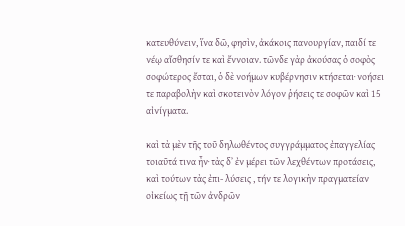κατευθύνειν, ἵνα δῶ, φησὶν, ἀκάκοις πανουργίαν, παιδί τε νέῳ αἴσθησίν τε καὶ ἔννοιαν. τῶνδε γὰρ ἀκούσας ὁ σοφὸς σοφώτερος ἔσται, ὁ δὲ νοήμων κυβέρνησιν κτήσεται· νοήσει τε παραβολὴν καὶ σκοτεινὸν λόγον ῥήσεις τε σοφῶν καὶ 15 αἰνίγματα.

καὶ τὰ μὲν τῆς τοῦ δηλωθέντος συγγράμματος ἐπαγγελίας τοιαῦτά τινα ἦν· τὰς δ᾿ ἐν μέρει τῶν λεχθέντων προτάσεις, καὶ τούτων τὰς ἐπι- λύσεις , τήν τε λογικὴν πραγματείαν οἰκείως τῇ τῶν ἀνδρῶν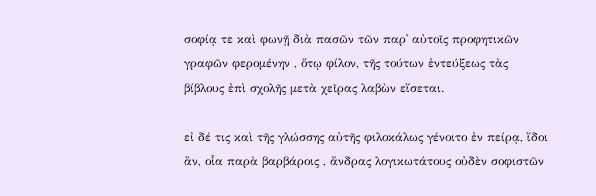σοφίᾳ τε καὶ φωνῇ διὰ πασῶν τῶν παρ᾿ αὐτοῖς προφητικῶν γραφῶν φερομένην , ὅτῳ φίλον, τῆς τούτων ἐντεύξεως τὰς βίβλους ἐπὶ σχολῆς μετὰ χεῖρας λαβὼν εἴσεται.

εἰ δέ τις καὶ τῆς γλώσσης αὐτῆς φιλοκάλως γένοιτο ἐν πείρᾳ, ἴδοι ἂν, οἷα παρὰ βαρβάροις , ἄνδρας λογικωτάτους οὐδὲν σοφιστῶν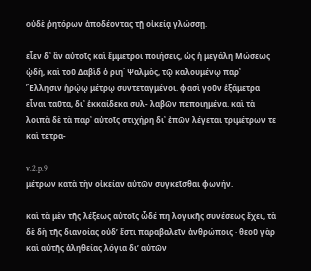οὐδὲ ῥητόρων ἀποδέοντας τῇ οἰκείᾳ γλώσσῃ.

εἶεν δ᾿ ἂν αὐτοῖς καὶ ἔμμετροι ποιήσεις, ὡς ἡ μεγάλη Μώσεως ᾠδὴ, καὶ τοῦ Δαβὶδ ὁ ριη΄ Ψαλμὸς, τῷ καλουμένῳ παρ᾿ Ἕλλησιν ἡρῴῳ μέτρῳ συντεταγμένοι. φασὶ γοῦν ἑξάμετρα εἶναι ταῦτα, δι᾿ ἑκκαίδεκα συλ- λαβῶν πεποιημένα. καὶ τὰ λοιπὰ δὲ τὰ παρ᾿ αὐτοῖς στιχήρη δι᾿ ἐπῶν λέγεται τριμέτρων τε καὶ τετρα-

v.2.p.9
μέτρων κατὰ τὴν οἰκείαν αὐτῶν συγκεῖσθαι φωνήν.

καὶ τὰ μὲν τῆς λέξεως αὐτοῖς ὧδέ πη λογικῆς συνέσεως ἔχει, τὰ δὲ δὴ τῆς διανοίας οὐδ’ ἔστι παραβαλεῖν ἀνθρώποις · θεοῦ γὰρ καὶ αὐτῆς ἀληθείας λόγια δι’ αὐτῶν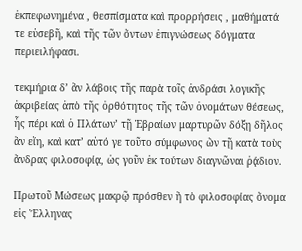ἐκπεφωνημένα , θεσπίσματα καὶ προρρήσεις , μαθήματά τε εὐσεβῆ, καὶ τῆς τῶν ὄντων ἐπιγνώσεως δόγματα περιειλήφασι.

τεκμήρια δ’ ἂν λάβοις τῆς παρὰ τοῖς ἀνδράσι λογικῆς ἀκριβείας ἀπὸ τῆς ὀρθότητος τῆς τῶν ὀνομάτων θέσεως, ἧς πέρι καὶ ὁ Πλάτων’ τῇ Ἑβραίων μαρτυρῶν δόξῃ δῆλος ἂν εἴη, καὶ κατ’ αὐτό γε τοῦτο σύμφωνος ὢν τῇ κατὰ τοὺς ἄνδρας φιλοσοφίᾳ, ὡς γοῦν ἐκ τούτων διαγνῶναι ῥᾴδιον.

Πρωτοῦ Μώσεως μακρῷ πρόσθεν ἢ τὸ φιλοσοφίας ὄνομα εἰς Ἕλληνας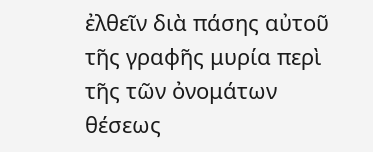ἐλθεῖν διὰ πάσης αὐτοῦ τῆς γραφῆς μυρία περὶ τῆς τῶν ὀνομάτων θέσεως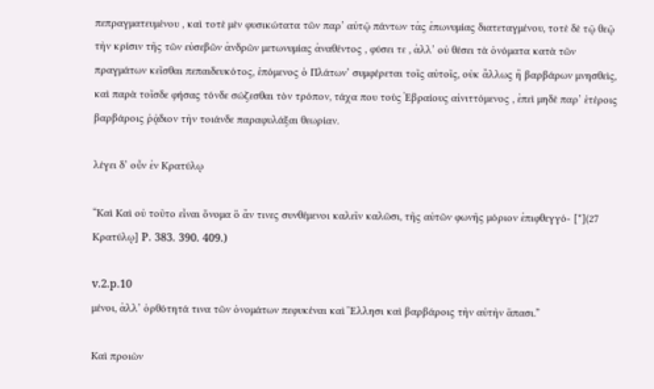πεπραγματευμένου , καὶ τοτὲ μὲν φυσικώτατα τῶν παρ’ αὐτῷ πάντων τἀς ἐπωνυμίας διατεταγμένου, τοτὲ δὲ τῷ θεῷ τὴν κρίσιν τῆς τῶν εὐσεβῶν ἀνδρῶν μετωνυμίας ἀναθέντος , φύσει τε , ἀλλ’ οὐ θέσει τὰ ὀνόματα κατὰ τῶν πραγμάτων κεῖσθαι πεπαιδευκότος, ἑπόμενος ὁ Πλάτων’ συμφέρεται τοῖς αὐτοῖς, οὐκ ἄλλως ἢ βαρβάρων μνησθεὶς, καὶ παρὰ τοῖσδε φήσας τόνδε σώζεσθαι τὸν τρόπον, τάχα που τοὺς Ἑβραίους αἰνιττόμενος , ἐπεὶ μηδὲ παρ’ ἑτέροις βαρβάροις ῥᾀδιον τὴν τοιάνδε παραφυλάξαι θεωρίαν.

λέγει δ’ οὖν ἐν Κρατύλῳ

“Καὶ Καὶ οὐ τοῦτο εἶναι ὄνομα ὃ ἄν τινες συνθέμενοι καλεῖν καλῶσι, τῆς αὐτῶν φωνῆς μόριον ἐπιφθεγγό- [*](27 Κρατύλῳ] P. 383. 390. 409.)

v.2.p.10
μένοι, ἀλλ’ ὀρθότητά τινα τῶν ὀνομάτων πεφυκέναι καὶ Ἕλλησι καὶ βαρβάροις τὴν αὐτὴν ἅπασι.”

Καὶ προιὼν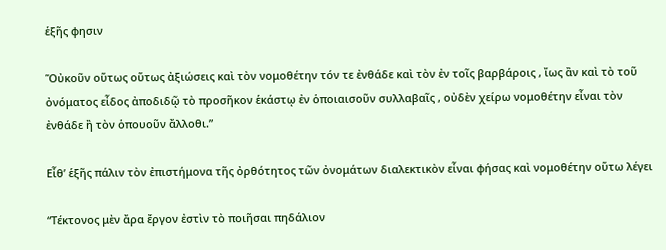ἑξῆς φησιν

Ὅὐκοῦν οὕτως οὕτως ἀξιώσεις καὶ τὸν νομοθέτην τόν τε ἐνθάδε καὶ τὸν ἐν τοῖς βαρβάροις , ἴως ἂν καὶ τὸ τοῦ ὀνόματος εἶδος ἀποδιδῷ τὸ προσῆκον ἑκάστῳ ἐν ὁποιαισοῦν συλλαβαῖς , οὐδὲν χείρω νομοθέτην εἶναι τὸν ἐνθάδε ἢ τὸν ὁπουοῦν ἄλλοθι.”

Εἶθ’ ἑξῆς πάλιν τὸν ἐπιστήμονα τῆς ὀρθότητος τῶν ὀνομάτων διαλεκτικὸν εἶναι φήσας καὶ νομοθέτην οὕτω λέγει

“Τέκτονος μὲν ἄρα ἔργον ἐστὶν τὸ ποιῆσαι πηδάλιον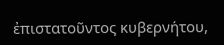ἐπιστατοῦντος κυβερνήτου,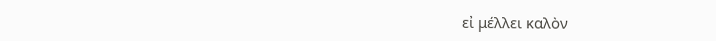εἰ μέλλει καλὸν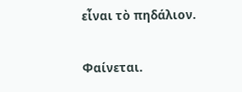εἶναι τὸ πηδάλιον.

Φαίνεται.